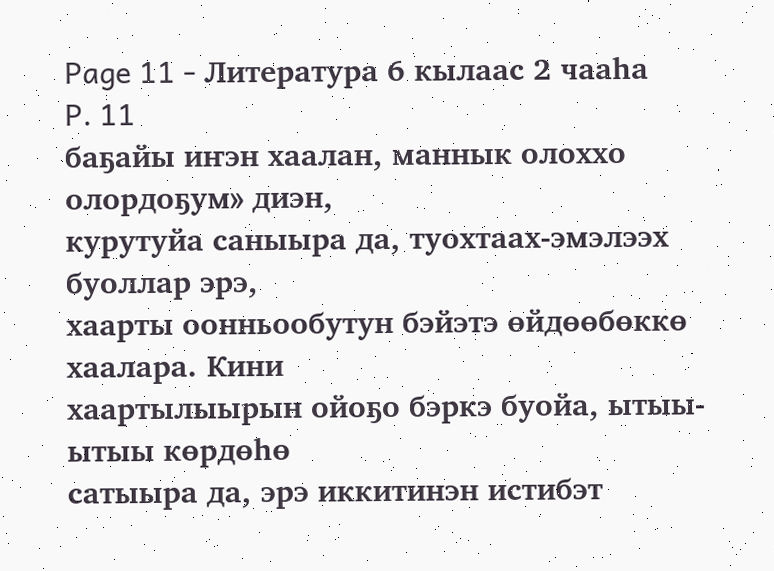Page 11 - Литература 6 кылаас 2 чааhа
P. 11
баҕайы иҥэн хаалан, маннык олоххо олордоҕум» диэн,
курутуйа саныыра да, туохтаах-эмэлээх буоллар эрэ,
хаарты оонньообутун бэйэтэ өйдөөбөккө хаалара. Кини
хаартылыырын ойоҕо бэркэ буойа, ытыы-ытыы көрдөһө
сатыыра да, эрэ иккитинэн истибэт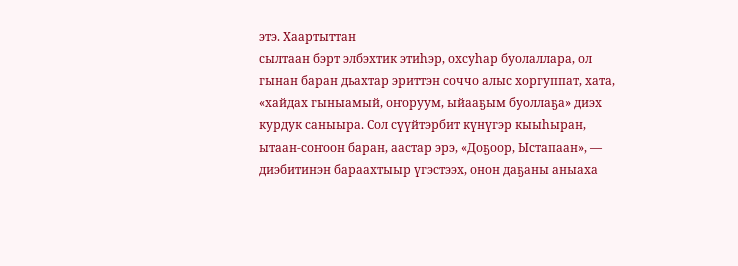этэ. Хаартыттан
сылтаан бэрт элбэхтик этиһэр, охсуһар буолаллара, ол
гынан баран дьахтар эриттэн соччо алыс хоргуппат, хата,
«хайдах гыныамый, оҥоруум, ыйааҕым буоллаҕа» диэх
курдук саныыра. Сол сүүйтэрбит күнүгэр кыыһыран,
ытаан-соҥоон баран, аастар эрэ, «Доҕоор, Ыстапаан», —
диэбитинэн бараахтыыр үгэстээх, онон даҕаны аныаха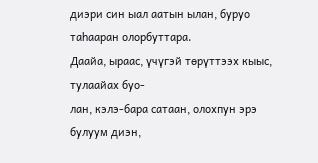диэри син ыал аатын ылан, буруо таһааран олорбуттара.
Даайа, ыраас, үчүгэй төрүттээх кыыс, тулаайах буо-
лан, кэлэ-бара сатаан, олохпун эрэ булуум диэн,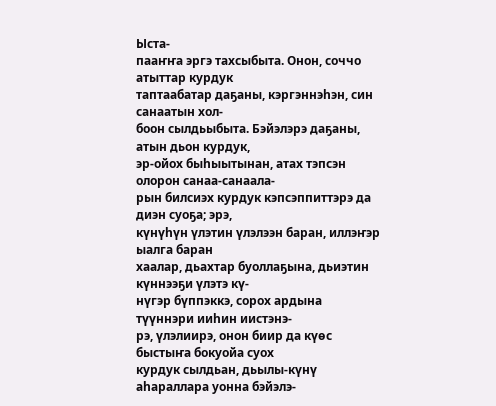Ыста-
пааҥҥа эргэ тахсыбыта. Онон, соччо атыттар курдук
таптаабатар даҕаны, кэргэннэһэн, син санаатын хол-
боон сылдьыбыта. Бэйэлэрэ даҕаны, атын дьон курдук,
эр-ойох быһыытынан, атах тэпсэн олорон санаа-санаала-
рын билсиэх курдук кэпсэппиттэрэ да диэн суоҕа; эрэ,
күнүһүн үлэтин үлэлээн баран, иллэҥэр ыалга баран
хаалар, дьахтар буоллаҕына, дьиэтин күннээҕи үлэтэ кү-
нүгэр бүппэккэ, сорох ардына түүннэри ииһин иистэнэ-
рэ, үлэлиирэ, онон биир да күөс быстыҥа бокуойа суох
курдук сылдьан, дьылы-күнү аһараллара уонна бэйэлэ-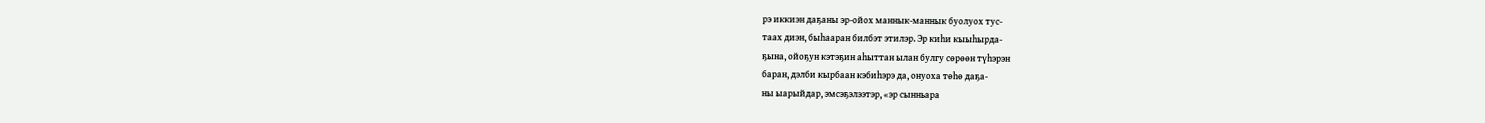рэ иккиэн даҕаны эр-ойох маннык-маннык буолуох тус-
таах диэн, быһааран билбэт этилэр. Эр киһи кыыһырда-
ҕына, ойоҕун кэтэҕин аһыттан ылан булгу сөрөөн түһэрэн
баран, дэлби кырбаан кэбиһэрэ да, онуоха төһө даҕа-
ны ыарыйдар, эмсэҕэлээтэр, «эр сынньара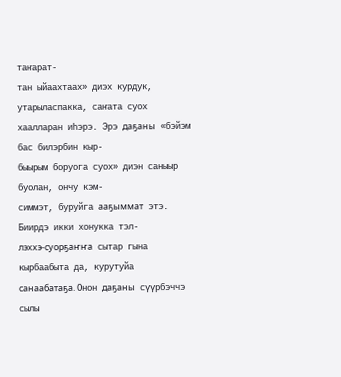таҥарат-
тан ыйаахтаах» диэх курдук, утарыласпакка, саҥата суох
хаалларан иһэрэ. Эрэ даҕаны «бэйэм бас билэрбин кыр-
быырым боруога суох» диэн саныыр буолан, ончу кэм-
симмэт, буруйга ааҕыммат этэ. Биирдэ икки хонукка тэл-
лэххэ-суорҕаҥҥа сытар гына кырбаабыта да, курутуйа
санаабатаҕа. Онон даҕаны сүүрбэччэ сылы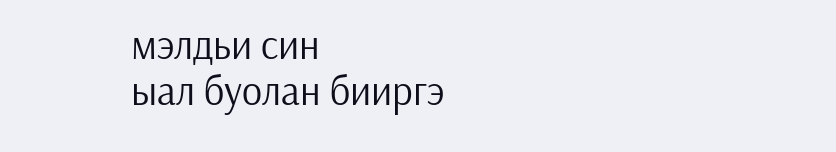мэлдьи син
ыал буолан бииргэ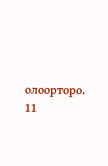олоорторо.
11